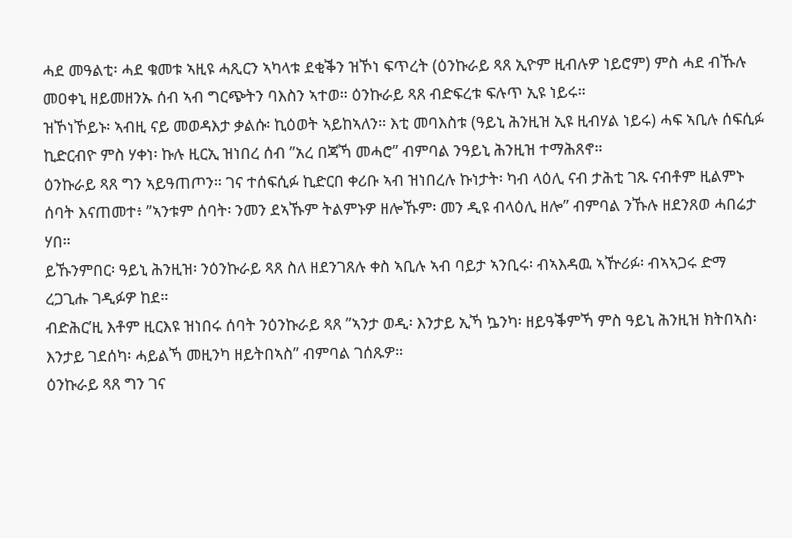ሓደ መዓልቲ፡ ሓደ ቁመቱ ኣዚዩ ሓጺርን ኣካላቱ ደቂቕን ዝኾነ ፍጥረት (ዕንኩራይ ጻጸ ኢዮም ዚብሉዎ ነይሮም) ምስ ሓደ ብኹሉ መዐቀኒ ዘይመዘንኡ ሰብ ኣብ ግርጭትን ባእስን ኣተወ። ዕንኩራይ ጻጸ ብድፍረቱ ፍሉጥ ኢዩ ነይሩ።
ዝኾነኾይኑ፡ ኣብዚ ናይ መወዳእታ ቃልሱ፡ ኪዕወት ኣይከኣለን። እቲ መባእስቱ (ዓይኒ ሕንዚዝ ኢዩ ዚብሃል ነይሩ) ሓፍ ኣቢሉ ሰፍሲፉ ኪድርብዮ ምስ ሃቀነ፡ ኩሉ ዚርኢ ዝነበረ ሰብ ”አረ በጃኻ መሓሮ” ብምባል ንዓይኒ ሕንዚዝ ተማሕጸኖ።
ዕንኩራይ ጻጸ ግን ኣይዓጠጦን። ገና ተሰፍሲፉ ኪድርበ ቀሪቡ ኣብ ዝነበረሉ ኩነታት፡ ካብ ላዕሊ ናብ ታሕቲ ገጹ ናብቶም ዚልምኑ ሰባት እናጠመተ፥ ”ኣንቱም ሰባት፡ ንመን ደኣኹም ትልምኑዎ ዘሎኹም፡ መን ዲዩ ብላዕሊ ዘሎ” ብምባል ንኹሉ ዘደንጸወ ሓበሬታ ሃበ።
ይኹንምበር፡ ዓይኒ ሕንዚዝ፡ ንዕንኩራይ ጻጸ ስለ ዘደንገጸሉ ቀስ ኣቢሉ ኣብ ባይታ ኣንቢሩ፡ ብኣእዳዉ ኣዅሪፉ፡ ብኣኣጋሩ ድማ ረጋጊሑ ገዲፉዎ ከደ።
ብድሕር’ዚ እቶም ዚርእዩ ዝነበሩ ሰባት ንዕንኩራይ ጻጸ ”ኣንታ ወዲ፡ እንታይ ኢኻ ኴንካ፡ ዘይዓቕምኻ ምስ ዓይኒ ሕንዚዝ ክትበኣስ፡ እንታይ ገደሰካ፡ ሓይልኻ መዚንካ ዘይትበኣስ” ብምባል ገሰጹዎ።
ዕንኩራይ ጻጸ ግን ገና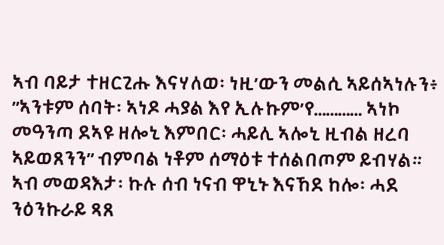ኣብ ባይታ ተዘርጊሑ እናሃለወ፡ ነዚ’ውን መልሲ ኣይሰኣነሉን፥
”ኣንቱም ሰባት፡ ኣነዶ ሓያል እየ ኢሉኩም’የ………… ኣነኮ መዓንጣ ደኣዩ ዘሎኒ እምበር፡ ሓይሊ ኣሎኒ ዚብል ዘረባ ኣይወጸንን” ብምባል ነቶም ሰማዕቱ ተሰልበጦም ይብሃል።
ኣብ መወዳእታ፡ ኩሉ ሰብ ነናብ ዋኒኑ እናኸደ ከሎ፡ ሓደ ንዕንኩራይ ጻጸ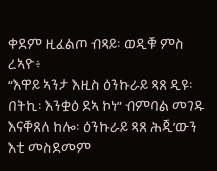ቀደም ዚፈልጦ ብጻይ፡ ወዲቑ ምስ ረኣዮ፥
“እዋይ ኣንታ እዚስ ዕንኩራይ ጻጸ ዲዩ፡ በትኪ፡ እንቋዕ ደኣ ኮነ” ብምባል መገዱ እናቐጸለ ከሎ፡ ዕንኩራይ ጻጸ ሕጂ’ውን እቲ መስደመም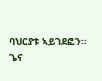ባህርያቱ ኣይገደፎን። ጌና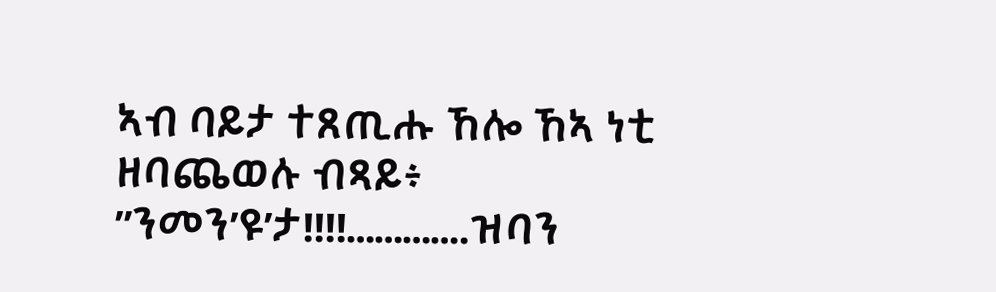ኣብ ባይታ ተጸጢሑ ኸሎ ኸኣ ነቲ ዘባጨወሉ ብጻይ፥
”ንመን’ዩ’ታ!!!!………….ዝባን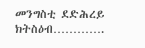መንግስቲ ደድሕረይ ክትስዕብ………….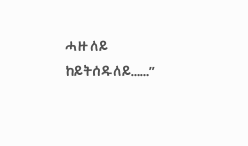ሓዙለይ ከይትሰዱለይ……”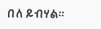በለ ይብሃል።